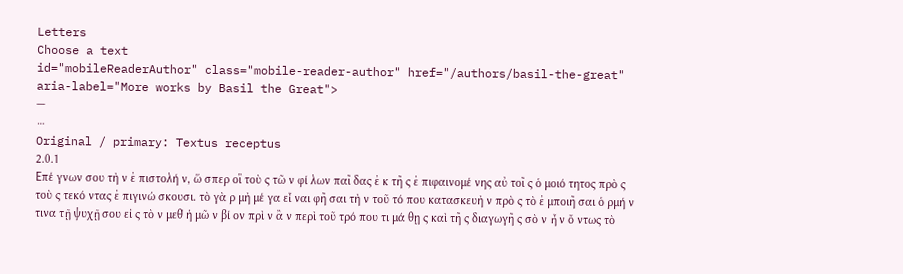Letters
Choose a text
id="mobileReaderAuthor" class="mobile-reader-author" href="/authors/basil-the-great" aria-label="More works by Basil the Great">
—
⋯
Original / primary: Textus receptus
2.0.1
Επέ γνων σου τὴ ν ἐ πιστολή ν, ὥ σπερ οἳ τοὺ ς τῶ ν φί λων παῖ δας ἐ κ τῆ ς ἐ πιφαινομέ νης αὐ τοῖ ς ὁ μοιό τητος πρὸ ς τοὺ ς τεκό ντας ἐ πιγινώ σκουσι. τὸ γὰ ρ μὴ μέ γα εἶ ναι φῆ σαι τὴ ν τοῦ τό που κατασκευὴ ν πρὸ ς τὸ ἐ μποιῆ σαι ὁ ρμή ν τινα τῇ ψυχῇ σου εἰ ς τὸ ν μεθ̓ ἡ μῶ ν βί ον πρὶ ν ἂ ν περὶ τοῦ τρό που τι μά θῃ ς καὶ τῆ ς διαγωγῆ ς σὸ ν ἦ ν ὄ ντως τὸ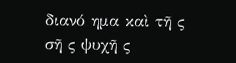διανό ημα καὶ τῆ ς σῆ ς ψυχῆ ς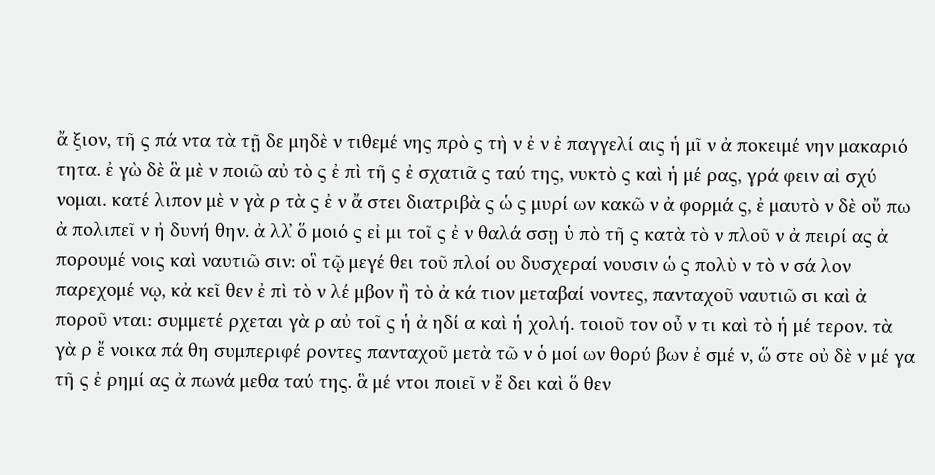ἄ ξιον, τῆ ς πά ντα τὰ τῇ δε μηδὲ ν τιθεμέ νης πρὸ ς τὴ ν ἐ ν ἐ παγγελί αις ἡ μῖ ν ἀ ποκειμέ νην μακαριό τητα. ἐ γὼ δὲ ἃ μὲ ν ποιῶ αὐ τὸ ς ἐ πὶ τῆ ς ἐ σχατιᾶ ς ταύ της, νυκτὸ ς καὶ ἡ μέ ρας, γρά φειν αἰ σχύ νομαι. κατέ λιπον μὲ ν γὰ ρ τὰ ς ἐ ν ἄ στει διατριβὰ ς ὡ ς μυρί ων κακῶ ν ἀ φορμά ς, ἐ μαυτὸ ν δὲ οὔ πω ἀ πολιπεῖ ν ἠ δυνή θην. ἀ λλ̓ ὅ μοιό ς εἰ μι τοῖ ς ἐ ν θαλά σσῃ ὑ πὸ τῆ ς κατὰ τὸ ν πλοῦ ν ἀ πειρί ας ἀ πορουμέ νοις καὶ ναυτιῶ σιν: οἳ τῷ μεγέ θει τοῦ πλοί ου δυσχεραί νουσιν ὡ ς πολὺ ν τὸ ν σά λον παρεχομέ νῳ, κἀ κεῖ θεν ἐ πὶ τὸ ν λέ μβον ἢ τὸ ἀ κά τιον μεταβαί νοντες, πανταχοῦ ναυτιῶ σι καὶ ἀ ποροῦ νται: συμμετέ ρχεται γὰ ρ αὐ τοῖ ς ἡ ἀ ηδί α καὶ ἡ χολή. τοιοῦ τον οὖ ν τι καὶ τὸ ἡ μέ τερον. τὰ γὰ ρ ἔ νοικα πά θη συμπεριφέ ροντες πανταχοῦ μετὰ τῶ ν ὁ μοί ων θορύ βων ἐ σμέ ν, ὥ στε οὐ δὲ ν μέ γα τῆ ς ἐ ρημί ας ἀ πωνά μεθα ταύ της. ἃ μέ ντοι ποιεῖ ν ἔ δει καὶ ὅ θεν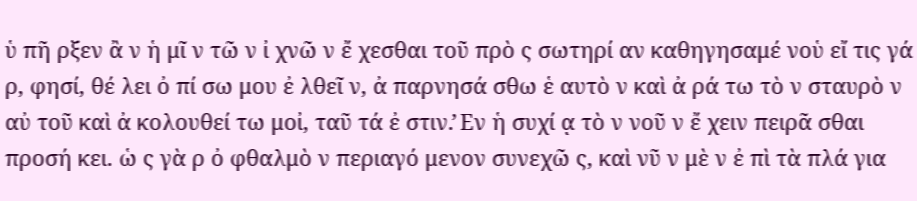ὑ πῆ ρξεν ἂ ν ἡ μῖ ν τῶ ν ἰ χνῶ ν ἔ χεσθαι τοῦ πρὸ ς σωτηρί αν καθηγησαμέ νοὑ εἴ τις γά ρ, φησί, θέ λει ὀ πί σω μου ἐ λθεῖ ν, ἀ παρνησά σθω ἑ αυτὸ ν καὶ ἀ ρά τω τὸ ν σταυρὸ ν αὐ τοῦ καὶ ἀ κολουθεί τω μοἰ, ταῦ τά ἐ στιν.̓ Εν ἡ συχί ᾳ τὸ ν νοῦ ν ἔ χειν πειρᾶ σθαι προσή κει. ὡ ς γὰ ρ ὀ φθαλμὸ ν περιαγό μενον συνεχῶ ς, καὶ νῦ ν μὲ ν ἐ πὶ τὰ πλά για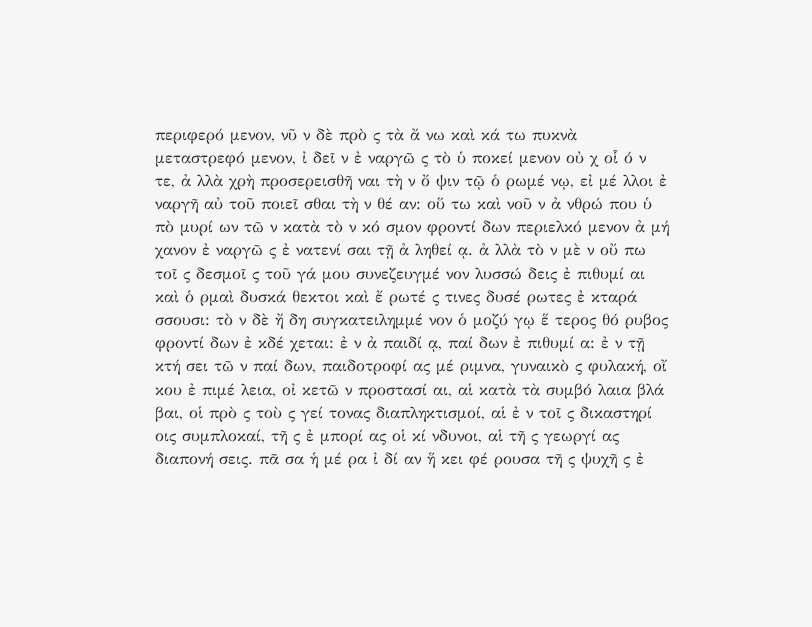περιφερό μενον, νῦ ν δὲ πρὸ ς τὰ ἄ νω καὶ κά τω πυκνὰ μεταστρεφό μενον, ἰ δεῖ ν ἐ ναργῶ ς τὸ ὑ ποκεί μενον οὐ χ οἷ ό ν τε, ἀ λλὰ χρὴ προσερεισθῆ ναι τὴ ν ὄ ψιν τῷ ὁ ρωμέ νῳ, εἰ μέ λλοι ἐ ναργῆ αὐ τοῦ ποιεῖ σθαι τὴ ν θέ αν: οὕ τω καὶ νοῦ ν ἀ νθρώ που ὑ πὸ μυρί ων τῶ ν κατὰ τὸ ν κό σμον φροντί δων περιελκό μενον ἀ μή χανον ἐ ναργῶ ς ἐ νατενί σαι τῇ ἀ ληθεί ᾳ. ἀ λλὰ τὸ ν μὲ ν οὔ πω τοῖ ς δεσμοῖ ς τοῦ γά μου συνεζευγμέ νον λυσσώ δεις ἐ πιθυμί αι καὶ ὁ ρμαὶ δυσκά θεκτοι καὶ ἔ ρωτέ ς τινες δυσέ ρωτες ἐ κταρά σσουσι: τὸ ν δὲ ἤ δη συγκατειλημμέ νον ὁ μοζύ γῳ ἕ τερος θό ρυβος φροντί δων ἐ κδέ χεται: ἐ ν ἀ παιδί ᾳ, παί δων ἐ πιθυμί α: ἐ ν τῇ κτή σει τῶ ν παί δων, παιδοτροφί ας μέ ριμνα, γυναικὸ ς φυλακή, οἴ κου ἐ πιμέ λεια, οἰ κετῶ ν προστασί αι, αἱ κατὰ τὰ συμβό λαια βλά βαι, οἱ πρὸ ς τοὺ ς γεί τονας διαπληκτισμοί, αἱ ἐ ν τοῖ ς δικαστηρί οις συμπλοκαί, τῆ ς ἐ μπορί ας οἱ κί νδυνοι, αἱ τῆ ς γεωργί ας διαπονή σεις. πᾶ σα ἡ μέ ρα ἰ δί αν ἥ κει φέ ρουσα τῆ ς ψυχῆ ς ἐ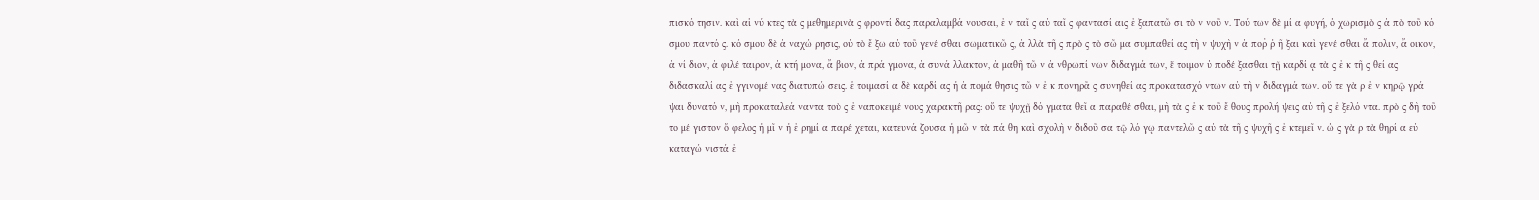πισκό τησιν. καὶ αἱ νύ κτες τὰ ς μεθημερινὰ ς φροντί δας παραλαμβά νουσαι, ἐ ν ταῖ ς αὐ ταῖ ς φαντασί αις ἐ ξαπατῶ σι τὸ ν νοῦ ν. Τού των δὲ μί α φυγή, ὁ χωρισμὸ ς ἀ πὸ τοῦ κό σμου παντό ς. κό σμου δὲ ἀ ναχώ ρησις, οὐ τὸ ἔ ξω αὐ τοῦ γενέ σθαι σωματικῶ ς, ἀ λλὰ τῆ ς πρὸ ς τὸ σῶ μα συμπαθεί ας τὴ ν ψυχὴ ν ἀ ποῤ ῥ ῆ ξαι καὶ γενέ σθαι ἄ πολιν, ἄ οικον, ἀ νί διον, ἀ φιλέ ταιρον, ἀ κτή μονα, ἄ βιον, ἀ πρά γμονα, ἀ συνά λλακτον, ἀ μαθῆ τῶ ν ἀ νθρωπί νων διδαγμά των, ἕ τοιμον ὑ ποδέ ξασθαι τῇ καρδί ᾳ τὰ ς ἐ κ τῆ ς θεί ας διδασκαλί ας ἐ γγινομέ νας διατυπώ σεις. ἑ τοιμασί α δὲ καρδί ας ἡ ἀ πομά θησις τῶ ν ἐ κ πονηρᾶ ς συνηθεί ας προκατασχό ντων αὐ τὴ ν διδαγμά των. οὔ τε γὰ ρ ἐ ν κηρῷ γρά ψαι δυνατό ν, μὴ προκαταλεά ναντα τοὺ ς ἐ ναποκειμέ νους χαρακτῆ ρας: οὔ τε ψυχῇ δό γματα θεῖ α παραθέ σθαι, μὴ τὰ ς ἐ κ τοῦ ἔ θους προλή ψεις αὐ τῆ ς ἐ ξελό ντα. πρὸ ς δὴ τοῦ το μέ γιστον ὄ φελος ἡ μῖ ν ἡ ἐ ρημί α παρέ χεται, κατευνά ζουσα ἡ μῶ ν τὰ πά θη καὶ σχολὴ ν διδοῦ σα τῷ λό γῳ παντελῶ ς αὐ τὰ τῆ ς ψυχῆ ς ἐ κτεμεῖ ν. ὡ ς γὰ ρ τὰ θηρί α εὐ καταγώ νιστά ἐ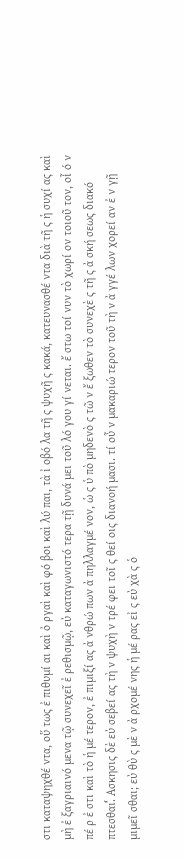στι καταψηχθέ ντα, οὕ τως ἐ πιθυμί αι καὶ ὀ ργαὶ καὶ φό βοι καὶ λύ παι, τὰ ἰ οβό λα τῆ ς ψυχῆ ς κακά, κατευνασθέ ντα διὰ τῆ ς ἡ συχί ας καὶ μὴ ἐ ξαγριαινό μενα τῷ συνεχεῖ ἐ ρεθισμῷ, εὐ καταγωνιστό τερα τῇ δυνά μει τοῦ λό γου γί νεται. ἔ στω τοί νυν τὸ χωρί ον τοιοῦ τον, οἷ ό ν πέ ρ ἐ στι καὶ τὸ ἡ μέ τερον, ἐ πιμιξί ας ἀ νθρώ πων ἀ πηλλαγμέ νον, ὡ ς ὑ πὸ μηδενὸ ς τῶ ν ἔ ξωθεν τὸ συνεχὲ ς τῆ ς ἀ σκή σεως διακό πτεσθαι.̓́ Ασκησις δὲ εὐ σεβεί ας τὴ ν ψυχὴ ν τρέ φει τοῖ ς θεί οις διανοή μασι. τί οὖ ν μακαριώ τερον τοῦ τὴ ν ἀ γγέ λων χορεί αν ἐ ν γῇ μιμεῖ σθαι; εὐ θὺ ς μὲ ν ἀ ρχομέ νης ἡ μέ ρας εἰ ς εὐ χὰ ς ὁ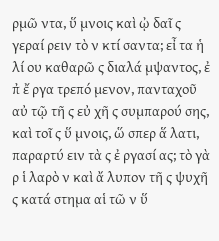ρμῶ ντα, ὕ μνοις καὶ ᾠ δαῖ ς γεραί ρειν τὸ ν κτί σαντα; εἶ τα ἡ λί ου καθαρῶ ς διαλά μψαντος, ἐ π̓ ἔ ργα τρεπό μενον, πανταχοῦ αὐ τῷ τῆ ς εὐ χῆ ς συμπαρού σης, καὶ τοῖ ς ὕ μνοις, ὥ σπερ ἅ λατι, παραρτύ ειν τὰ ς ἐ ργασί ας; τὸ γὰ ρ ἱ λαρὸ ν καὶ ἄ λυπον τῆ ς ψυχῆ ς κατά στημα αἱ τῶ ν ὕ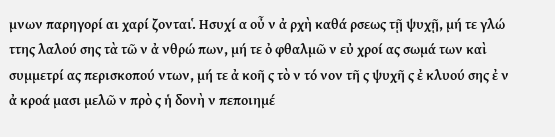μνων παρηγορί αι χαρί ζονται.̔ Ησυχί α οὖ ν ἀ ρχὴ καθά ρσεως τῇ ψυχῇ, μή τε γλώ ττης λαλού σης τὰ τῶ ν ἀ νθρώ πων, μή τε ὀ φθαλμῶ ν εὐ χροί ας σωμά των καὶ συμμετρί ας περισκοπού ντων, μή τε ἀ κοῆ ς τὸ ν τό νον τῆ ς ψυχῆ ς ἐ κλυού σης ἐ ν ἀ κροά μασι μελῶ ν πρὸ ς ἡ δονὴ ν πεποιημέ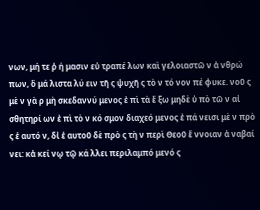νων, μή τε ῥ ή μασιν εὐ τραπέ λων καὶ γελοιαστῶ ν ἀ νθρώ πων, ὃ μά λιστα λύ ειν τῆ ς ψυχῆ ς τὸ ν τό νον πέ φυκε. νοῦ ς μὲ ν γὰ ρ μὴ σκεδαννύ μενος ἐ πὶ τὰ ἔ ξω μηδὲ ὑ πὸ τῶ ν αἰ σθητηρί ων ἐ πὶ τὸ ν κό σμον διαχεό μενος ἐ πά νεισι μὲ ν πρὸ ς ἑ αυτό ν, δἰ ἑ αυτοῦ δὲ πρὸ ς τὴ ν περὶ Θεοῦ ἔ ννοιαν ἀ ναβαί νει: κἀ κεί νῳ τῷ κά λλει περιλαμπό μενό ς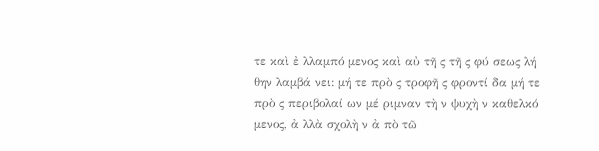τε καὶ ἐ λλαμπό μενος καὶ αὐ τῆ ς τῆ ς φύ σεως λή θην λαμβά νει: μή τε πρὸ ς τροφῆ ς φροντί δα μή τε πρὸ ς περιβολαί ων μέ ριμναν τὴ ν ψυχὴ ν καθελκό μενος, ἀ λλὰ σχολὴ ν ἀ πὸ τῶ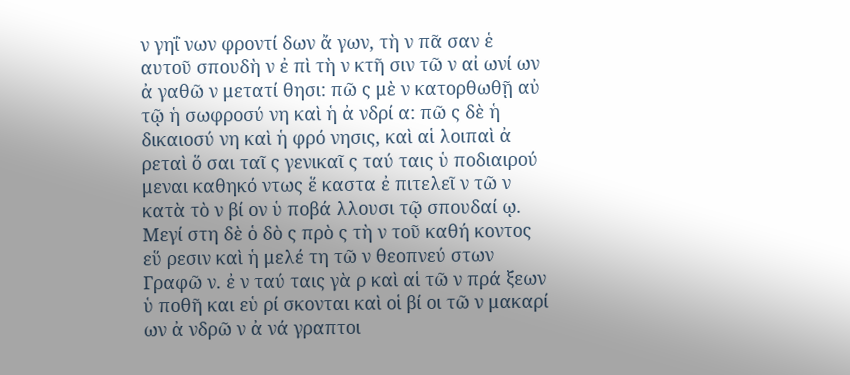ν γηΐ νων φροντί δων ἄ γων, τὴ ν πᾶ σαν ἑ αυτοῦ σπουδὴ ν ἐ πὶ τὴ ν κτῆ σιν τῶ ν αἰ ωνί ων ἀ γαθῶ ν μετατί θησι: πῶ ς μὲ ν κατορθωθῇ αὐ τῷ ἡ σωφροσύ νη καὶ ἡ ἀ νδρί α: πῶ ς δὲ ἡ δικαιοσύ νη καὶ ἡ φρό νησις, καὶ αἱ λοιπαὶ ἀ ρεταὶ ὅ σαι ταῖ ς γενικαῖ ς ταύ ταις ὑ ποδιαιρού μεναι καθηκό ντως ἕ καστα ἐ πιτελεῖ ν τῶ ν κατὰ τὸ ν βί ον ὑ ποβά λλουσι τῷ σπουδαί ῳ. Μεγί στη δὲ ὁ δὸ ς πρὸ ς τὴ ν τοῦ καθή κοντος εὕ ρεσιν καὶ ἡ μελέ τη τῶ ν θεοπνεύ στων Γραφῶ ν. ἐ ν ταύ ταις γὰ ρ καὶ αἱ τῶ ν πρά ξεων ὑ ποθῆ και εὑ ρί σκονται καὶ οἱ βί οι τῶ ν μακαρί ων ἀ νδρῶ ν ἀ νά γραπτοι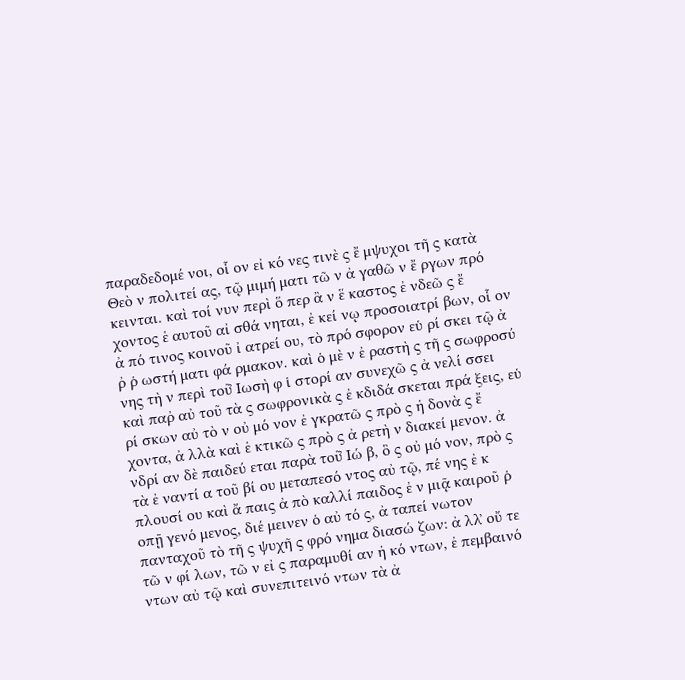παραδεδομέ νοι, οἷ ον εἰ κό νες τινὲ ς ἔ μψυχοι τῆ ς κατὰ Θεὸ ν πολιτεί ας, τῷ μιμή ματι τῶ ν ἀ γαθῶ ν ἔ ργων πρό κεινται. καὶ τοί νυν περὶ ὅ περ ἂ ν ἕ καστος ἐ νδεῶ ς ἔ χοντος ἑ αυτοῦ αἰ σθά νηται, ἐ κεί νῳ προσοιατρί βων, οἷ ον ἀ πό τινος κοινοῦ ἰ ατρεί ου, τὸ πρό σφορον εὑ ρί σκει τῷ ἀ ῤ ῥ ωστή ματι φά ρμακον. καὶ ὁ μὲ ν ἐ ραστὴ ς τῆ ς σωφροσύ νης τὴ ν περὶ τοῦ̓ Ιωσὴ φ ἱ στορί αν συνεχῶ ς ἀ νελί σσει καὶ παῤ αὐ τοῦ τὰ ς σωφρονικὰ ς ἐ κδιδά σκεται πρά ξεις, εὑ ρί σκων αὐ τὸ ν οὐ μό νον ἐ γκρατῶ ς πρὸ ς ἡ δονὰ ς ἔ χοντα, ἀ λλὰ καὶ ἑ κτικῶ ς πρὸ ς ἀ ρετὴ ν διακεί μενον. ἀ νδρί αν δὲ παιδεύ εται παρὰ τοῦ̓ Ιώ β, ὃ ς οὐ μό νον, πρὸ ς τὰ ἐ ναντί α τοῦ βί ου μεταπεσό ντος αὐ τῷ, πέ νης ἐ κ πλουσί ου καὶ ἄ παις ἀ πὸ καλλί παιδος ἐ ν μιᾷ καιροῦ ῥ οπῇ γενό μενος, διέ μεινεν ὁ αὐ τό ς, ἀ ταπεί νωτον πανταχοῦ τὸ τῆ ς ψυχῆ ς φρό νημα διασώ ζων: ἀ λλ̓ οὔ τε τῶ ν φί λων, τῶ ν εἰ ς παραμυθί αν ἡ κό ντων, ἐ πεμβαινό ντων αὐ τῷ καὶ συνεπιτεινό ντων τὰ ἀ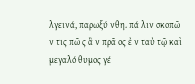λγεινά, παρωξύ νθη. πά λιν σκοπῶ ν τις πῶ ς ἂ ν πρᾶ ος ἐ ν ταὐ τῷ καὶ μεγαλό θυμος γέ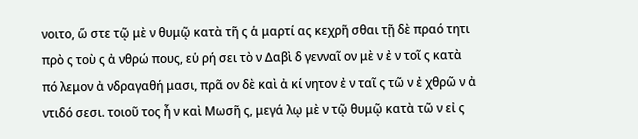νοιτο, ὥ στε τῷ μὲ ν θυμῷ κατὰ τῆ ς ἁ μαρτί ας κεχρῆ σθαι τῇ δὲ πραό τητι πρὸ ς τοὺ ς ἀ νθρώ πους, εὑ ρή σει τὸ ν Δαβὶ δ γενναῖ ον μὲ ν ἐ ν τοῖ ς κατὰ πό λεμον ἀ νδραγαθή μασι, πρᾶ ον δὲ καὶ ἀ κί νητον ἐ ν ταῖ ς τῶ ν ἐ χθρῶ ν ἀ ντιδό σεσι. τοιοῦ τος ἦ ν καὶ Μωσῆ ς, μεγά λῳ μὲ ν τῷ θυμῷ κατὰ τῶ ν εἰ ς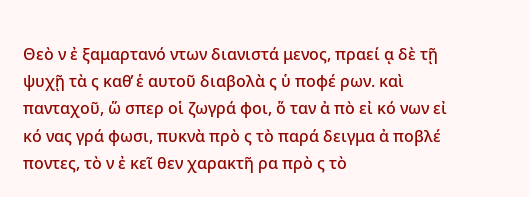Θεὸ ν ἐ ξαμαρτανό ντων διανιστά μενος, πραεί ᾳ δὲ τῇ ψυχῇ τὰ ς καθ̓ ἑ αυτοῦ διαβολὰ ς ὑ ποφέ ρων. καὶ πανταχοῦ, ὥ σπερ οἱ ζωγρά φοι, ὅ ταν ἀ πὸ εἰ κό νων εἰ κό νας γρά φωσι, πυκνὰ πρὸ ς τὸ παρά δειγμα ἀ ποβλέ ποντες, τὸ ν ἐ κεῖ θεν χαρακτῆ ρα πρὸ ς τὸ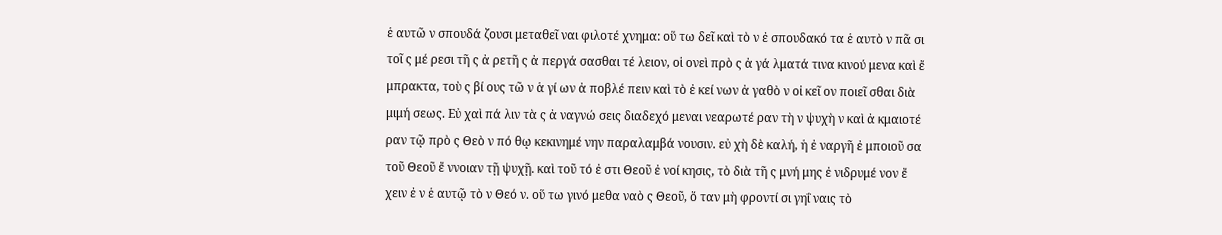ἑ αυτῶ ν σπουδά ζουσι μεταθεῖ ναι φιλοτέ χνημα: οὕ τω δεῖ καὶ τὸ ν ἐ σπουδακό τα ἑ αυτὸ ν πᾶ σι τοῖ ς μέ ρεσι τῆ ς ἀ ρετῆ ς ἀ περγά σασθαι τέ λειον, οἱ ονεὶ πρὸ ς ἀ γά λματά τινα κινού μενα καὶ ἔ μπρακτα, τοὺ ς βί ους τῶ ν ἁ γί ων ἀ ποβλέ πειν καὶ τὸ ἐ κεί νων ἀ γαθὸ ν οἰ κεῖ ον ποιεῖ σθαι διὰ μιμή σεως. Εὐ χαὶ πά λιν τὰ ς ἀ ναγνώ σεις διαδεχό μεναι νεαρωτέ ραν τὴ ν ψυχὴ ν καὶ ἀ κμαιοτέ ραν τῷ πρὸ ς Θεὸ ν πό θῳ κεκινημέ νην παραλαμβά νουσιν. εὐ χὴ δὲ καλή, ἡ ἐ ναργῆ ἐ μποιοῦ σα τοῦ Θεοῦ ἔ ννοιαν τῇ ψυχῇ. καὶ τοῦ τό ἐ στι Θεοῦ ἐ νοί κησις, τὸ διὰ τῆ ς μνή μης ἐ νιδρυμέ νον ἔ χειν ἐ ν ἑ αυτῷ τὸ ν Θεό ν. οὕ τω γινό μεθα ναὸ ς Θεοῦ, ὅ ταν μὴ φροντί σι γηΐ ναις τὸ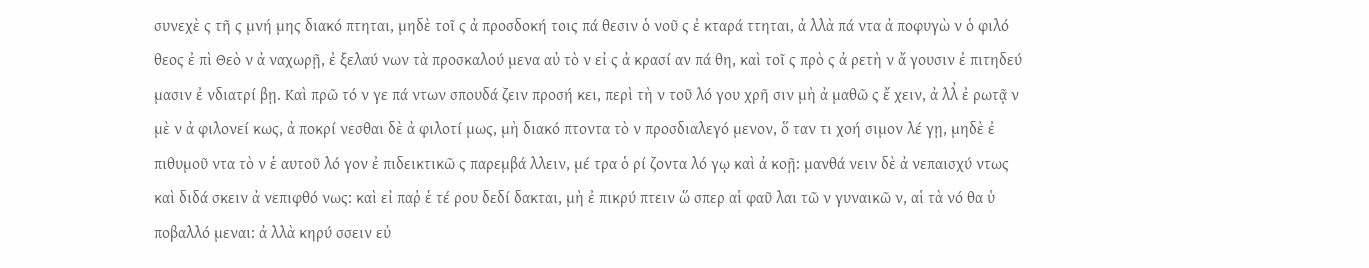συνεχὲ ς τῆ ς μνή μης διακό πτηται, μηδὲ τοῖ ς ἀ προσδοκή τοις πά θεσιν ὁ νοῦ ς ἐ κταρά ττηται, ἀ λλὰ πά ντα ἀ ποφυγὼ ν ὁ φιλό θεος ἐ πὶ Θεὸ ν ἀ ναχωρῇ, ἐ ξελαύ νων τὰ προσκαλού μενα αὐ τὸ ν εἰ ς ἀ κρασί αν πά θη, καὶ τοῖ ς πρὸ ς ἀ ρετὴ ν ἄ γουσιν ἐ πιτηδεύ μασιν ἐ νδιατρί βῃ. Καὶ πρῶ τό ν γε πά ντων σπουδά ζειν προσή κει, περὶ τὴ ν τοῦ λό γου χρῆ σιν μὴ ἀ μαθῶ ς ἔ χειν, ἀ λλ̓ ἐ ρωτᾷ ν μὲ ν ἀ φιλονεί κως, ἀ ποκρί νεσθαι δὲ ἀ φιλοτί μως, μὴ διακό πτοντα τὸ ν προσδιαλεγό μενον, ὅ ταν τι χοή σιμον λέ γῃ, μηδὲ ἐ πιθυμοῦ ντα τὸ ν ἑ αυτοῦ λό γον ἐ πιδεικτικῶ ς παρεμβά λλειν, μέ τρα ὁ ρί ζοντα λό γῳ καὶ ἀ κοῇ: μανθά νειν δὲ ἀ νεπαισχύ ντως καὶ διδά σκειν ἀ νεπιφθό νως: καὶ εἰ παῤ ἑ τέ ρου δεδί δακται, μὴ ἐ πικρύ πτειν ὥ σπερ αἱ φαῦ λαι τῶ ν γυναικῶ ν, αἱ τὰ νό θα ὑ ποβαλλό μεναι: ἀ λλὰ κηρύ σσειν εὐ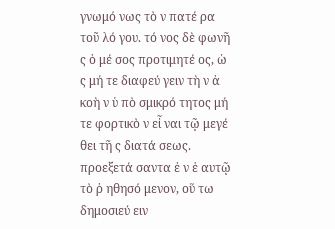γνωμό νως τὸ ν πατέ ρα τοῦ λό γου. τό νος δὲ φωνῆ ς ὁ μέ σος προτιμητέ ος, ὡ ς μή τε διαφεύ γειν τὴ ν ἀ κοὴ ν ὑ πὸ σμικρό τητος μή τε φορτικὸ ν εἶ ναι τῷ μεγέ θει τῆ ς διατά σεως. προεξετά σαντα ἐ ν ἑ αυτῷ τὸ ῥ ηθησό μενον, οὕ τω δημοσιεύ ειν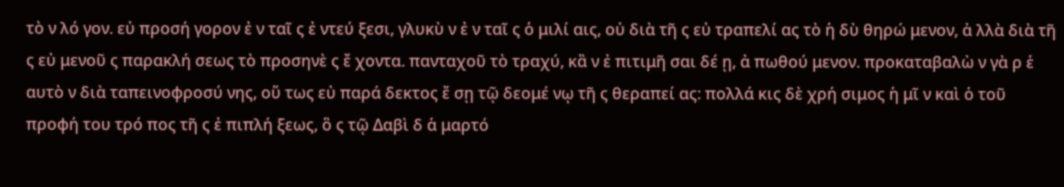τὸ ν λό γον. εὐ προσή γορον ἐ ν ταῖ ς ἐ ντεύ ξεσι, γλυκὺ ν ἐ ν ταῖ ς ὁ μιλί αις, οὐ διὰ τῆ ς εὐ τραπελί ας τὸ ἡ δὺ θηρώ μενον, ἀ λλὰ διὰ τῆ ς εὐ μενοῦ ς παρακλή σεως τὸ προσηνὲ ς ἔ χοντα. πανταχοῦ τὸ τραχύ, κἂ ν ἐ πιτιμῆ σαι δέ ῃ, ἀ πωθού μενον. προκαταβαλὼ ν γὰ ρ ἑ αυτὸ ν διὰ ταπεινοφροσύ νης, οὕ τως εὐ παρά δεκτος ἔ σῃ τῷ δεομέ νῳ τῆ ς θεραπεί ας: πολλά κις δὲ χρή σιμος ἡ μῖ ν καὶ ὁ τοῦ προφή του τρό πος τῆ ς ἐ πιπλή ξεως, ὃ ς τῷ Δαβὶ δ ἁ μαρτό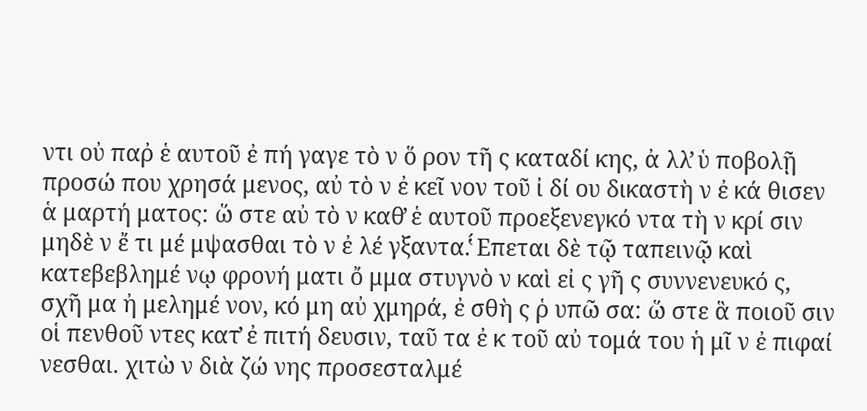ντι οὐ παῤ ἑ αυτοῦ ἐ πή γαγε τὸ ν ὅ ρον τῆ ς καταδί κης, ἀ λλ̓ ὑ ποβολῇ προσώ που χρησά μενος, αὐ τὸ ν ἐ κεῖ νον τοῦ ἰ δί ου δικαστὴ ν ἐ κά θισεν ἁ μαρτή ματος: ὥ στε αὐ τὸ ν καθ̓ ἑ αυτοῦ προεξενεγκό ντα τὴ ν κρί σιν μηδὲ ν ἔ τι μέ μψασθαι τὸ ν ἐ λέ γξαντα.̔́ Επεται δὲ τῷ ταπεινῷ καὶ κατεβεβλημέ νῳ φρονή ματι ὄ μμα στυγνὸ ν καὶ εἰ ς γῆ ς συννενευκό ς, σχῆ μα ἠ μελημέ νον, κό μη αὐ χμηρά, ἐ σθὴ ς ῥ υπῶ σα: ὥ στε ἃ ποιοῦ σιν οἱ πενθοῦ ντες κατ̓ ἐ πιτή δευσιν, ταῦ τα ἐ κ τοῦ αὐ τομά του ἡ μῖ ν ἐ πιφαί νεσθαι. χιτὼ ν διὰ ζώ νης προσεσταλμέ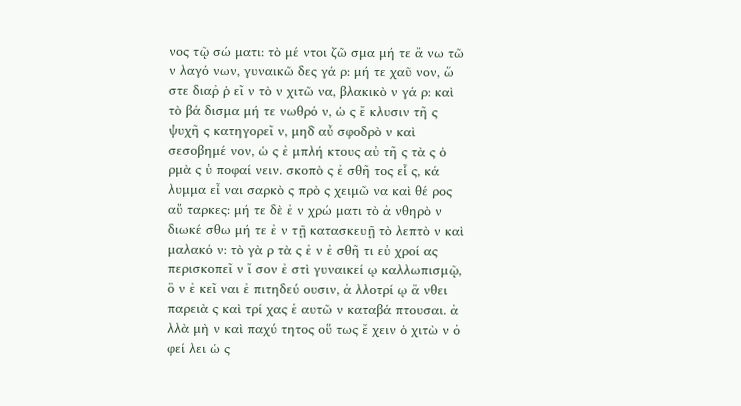νος τῷ σώ ματι: τὸ μέ ντοι ζῶ σμα μή τε ἄ νω τῶ ν λαγό νων, γυναικῶ δες γά ρ: μή τε χαῦ νον, ὥ στε διαῤ ῥ εῖ ν τὸ ν χιτῶ να, βλακικὸ ν γά ρ: καὶ τὸ βά δισμα μή τε νωθρό ν, ὡ ς ἔ κλυσιν τῆ ς ψυχῆ ς κατηγορεῖ ν, μηδ̓ αὖ σφοδρὸ ν καὶ σεσοβημέ νον, ὡ ς ἐ μπλή κτους αὐ τῆ ς τὰ ς ὁ ρμὰ ς ὑ ποφαί νειν. σκοπὸ ς ἐ σθῆ τος εἷ ς, κά λυμμα εἶ ναι σαρκὸ ς πρὸ ς χειμῶ να καὶ θέ ρος αὔ ταρκες: μή τε δὲ ἐ ν χρώ ματι τὸ ἀ νθηρὸ ν διωκέ σθω μή τε ἐ ν τῇ κατασκευῇ τὸ λεπτὸ ν καὶ μαλακό ν: τὸ γὰ ρ τὰ ς ἐ ν ἐ σθῆ τι εὐ χροί ας περισκοπεῖ ν ἴ σον ἐ στὶ γυναικεί ῳ καλλωπισμῷ, ὃ ν ἐ κεῖ ναι ἐ πιτηδεύ ουσιν, ἀ λλοτρί ῳ ἄ νθει παρειὰ ς καὶ τρί χας ἑ αυτῶ ν καταβά πτουσαι. ἀ λλὰ μὴ ν καὶ παχύ τητος οὕ τως ἔ χειν ὁ χιτὼ ν ὀ φεί λει ὡ ς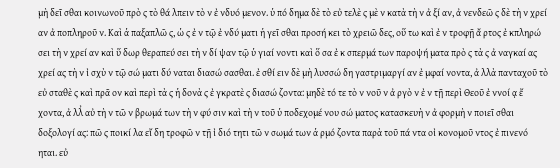μὴ δεῖ σθαι κοινωνοῦ πρὸ ς τὸ θά λπειν τὸ ν ἐ νδυό μενον. ὑ πό δημα δὲ τὸ εὐ τελὲ ς μὲ ν κατὰ τὴ ν ἀ ξί αν, ἀ νενδεῶ ς δὲ τὴ ν χρεί αν ἀ ποπληροῦ ν. Καὶ ἁ παξαπλῶ ς, ὡ ς ἐ ν τῷ ἐ νδύ ματι ἡ γεῖ σθαι προσή κει τὸ χρειῶ δες, οὕ τω καὶ ἐ ν τροφῇ ἄ ρτος ἐ κπληρώ σει τὴ ν χρεί αν καὶ ὕ δωρ θεραπεύ σει τὴ ν δί ψαν τῷ ὑ γιαί νοντι καὶ ὅ σα ἐ κ σπερμά των παροψή ματα πρὸ ς τὰ ς ἀ ναγκαί ας χρεί ας τὴ ν ἰ σχὺ ν τῷ σώ ματι δύ ναται διασώ σασθαι. ἐ σθί ειν δὲ μὴ λυσσώ δη γαστριμαργί αν ἐ μφαί νοντα, ἀ λλὰ πανταχοῦ τὸ εὐ σταθὲ ς καὶ πρᾶ ον καὶ περὶ τὰ ς ἡ δονὰ ς ἐ γκρατὲ ς διασώ ζοντα: μηδὲ τό τε τὸ ν νοῦ ν ἀ ργὸ ν ἐ ν τῇ περὶ Θεοῦ ἐ ννοί ᾳ ἔ χοντα, ἀ λλ̓ αὐ τὴ ν τῶ ν βρωμά των τὴ ν φύ σιν καὶ τὴ ν τοῦ ὑ ποδεχομέ νου σώ ματος κατασκευὴ ν ἀ φορμὴ ν ποιεῖ σθαι δοξολογί ας: πῶ ς ποικί λα εἴ δη τροφῶ ν τῇ ἰ διό τητι τῶ ν σωμά των ἁ ρμό ζοντα παρὰ τοῦ πά ντα οἰ κονομοῦ ντος ἐ πινενό ηται. εὐ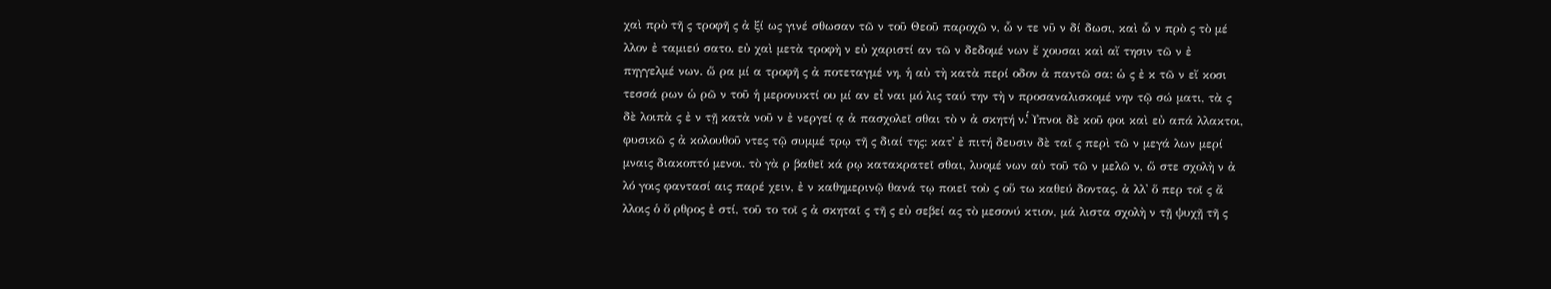χαὶ πρὸ τῆ ς τροφῆ ς ἀ ξί ως γινέ σθωσαν τῶ ν τοῦ Θεοῦ παροχῶ ν, ὧ ν τε νῦ ν δί δωσι, καὶ ὧ ν πρὸ ς τὸ μέ λλον ἐ ταμιεύ σατο. εὐ χαὶ μετὰ τροφὴ ν εὐ χαριστί αν τῶ ν δεδομέ νων ἔ χουσαι καὶ αἴ τησιν τῶ ν ἐ πηγγελμέ νων. ὥ ρα μί α τροφῆ ς ἀ ποτεταγμέ νη, ἡ αὐ τὴ κατὰ περί οδον ἀ παντῶ σα: ὡ ς ἐ κ τῶ ν εἴ κοσι τεσσά ρων ὡ ρῶ ν τοῦ ἡ μερονυκτί ου μί αν εἶ ναι μό λις ταύ την τὴ ν προσαναλισκομέ νην τῷ σώ ματι, τὰ ς δὲ λοιπὰ ς ἐ ν τῇ κατὰ νοῦ ν ἐ νεργεί ᾳ ἀ πασχολεῖ σθαι τὸ ν ἀ σκητή ν.̔́ Υπνοι δὲ κοῦ φοι καὶ εὐ απά λλακτοι, φυσικῶ ς ἀ κολουθοῦ ντες τῷ συμμέ τρῳ τῆ ς διαί της: κατ̓ ἐ πιτή δευσιν δὲ ταῖ ς περὶ τῶ ν μεγά λων μερί μναις διακοπτό μενοι. τὸ γὰ ρ βαθεῖ κά ρῳ κατακρατεῖ σθαι, λυομέ νων αὐ τοῦ τῶ ν μελῶ ν, ὥ στε σχολὴ ν ἀ λό γοις φαντασί αις παρέ χειν, ἐ ν καθημερινῷ θανά τῳ ποιεῖ τοὺ ς οὕ τω καθεύ δοντας. ἀ λλ̓ ὅ περ τοῖ ς ἄ λλοις ὁ ὄ ρθρος ἐ στί, τοῦ το τοῖ ς ἀ σκηταῖ ς τῆ ς εὐ σεβεί ας τὸ μεσονύ κτιον, μά λιστα σχολὴ ν τῇ ψυχῇ τῆ ς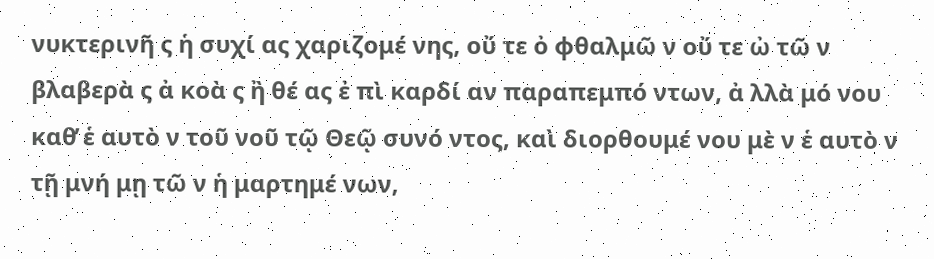νυκτερινῆ ς ἡ συχί ας χαριζομέ νης, οὔ τε ὀ φθαλμῶ ν οὔ τε ὠ τῶ ν βλαβερὰ ς ἀ κοὰ ς ἢ θέ ας ἐ πὶ καρδί αν παραπεμπό ντων, ἀ λλὰ μό νου καθ̓ ἑ αυτὸ ν τοῦ νοῦ τῷ Θεῷ συνό ντος, καὶ διορθουμέ νου μὲ ν ἑ αυτὸ ν τῇ μνή μῃ τῶ ν ἡ μαρτημέ νων,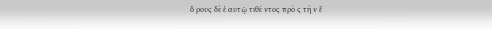ὅ ρους δὲ ἑ αυτῷ τιθέ ντος πρὸ ς τὴ ν ἔ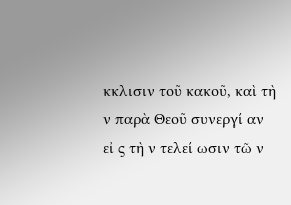κκλισιν τοῦ κακοῦ, καὶ τὴ ν παρὰ Θεοῦ συνεργί αν εἰ ς τὴ ν τελεί ωσιν τῶ ν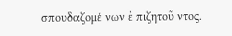σπουδαζομέ νων ἐ πιζητοῦ ντος.